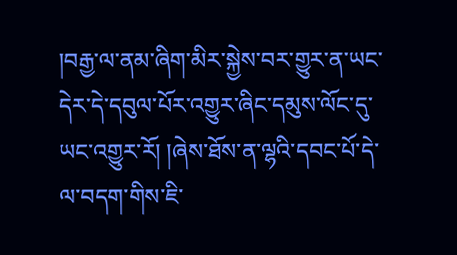།བརྒྱ་ལ་ནམ་ཞིག་མིར་སྐྱེས་བར་གྱུར་ན་ཡང་དེར་དེ་དབུལ་པོར་འགྱུར་ཞིང་དམུས་ལོང་དུ་ཡང་འགྱུར་རོ། །ཞེས་ཐོས་ན་ལྷའི་དབང་པོ་དེ་ལ་བདག་གིས་ཇི་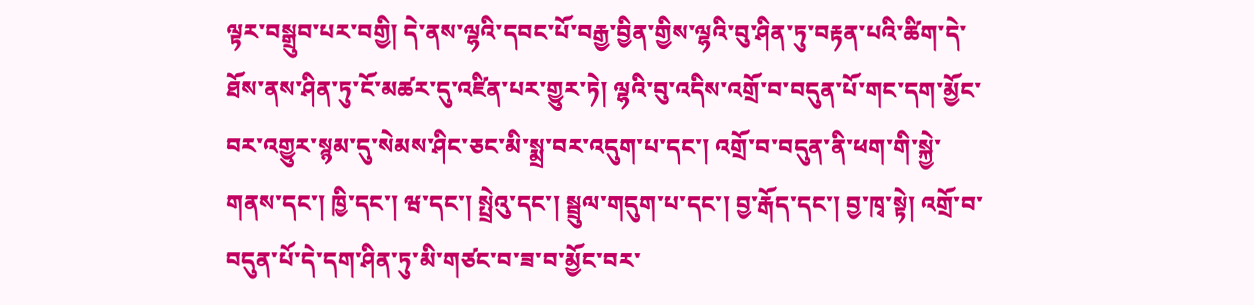ལྟར་བསྒྲུབ་པར་བགྱི། དེ་ནས་ལྷའི་དབང་པོ་བརྒྱ་བྱིན་གྱིས་ལྷའི་བུ་ཤིན་ཏུ་བརྟན་པའི་ཚིག་དེ་ཐོས་ནས་ཤིན་ཏུ་ངོ་མཚར་དུ་འཛིན་པར་གྱུར་ཏེ། ལྷའི་བུ་འདིས་འགྲོ་བ་བདུན་པོ་གང་དག་མྱོང་བར་འགྱུར་སྙམ་དུ་སེམས་ཤིང་ཅང་མི་སྨྲ་བར་འདུག་པ་དང་། འགྲོ་བ་བདུན་ནི་ཕག་གི་སྐྱེ་གནས་དང་། ཁྱི་དང་། ཝ་དང་། སྤྲེའུ་དང་། སྦྲུལ་གདུག་པ་དང་། བྱ་རྒོད་དང་། བྱ་ཁྭ་སྟེ། འགྲོ་བ་བདུན་པོ་དེ་དག་ཤིན་ཏུ་མི་གཙང་བ་ཟ་བ་མྱོང་བར་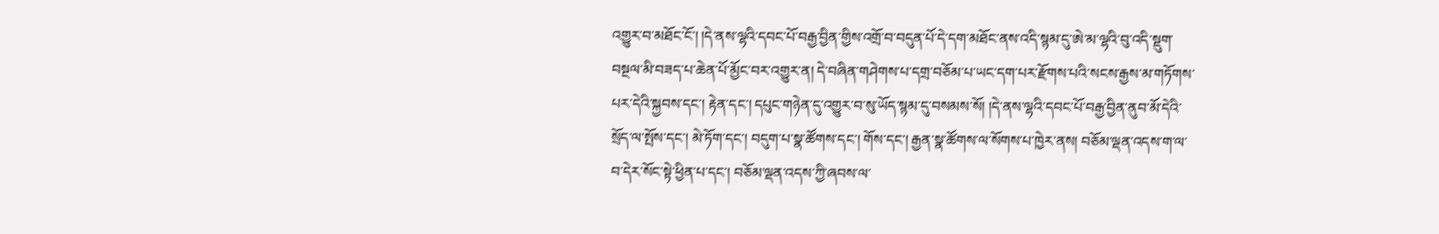འགྱུར་བ་མཐོང་ངོ་། །དེ་ནས་ལྷའི་དབང་པོ་བརྒྱ་བྱིན་གྱིས་འགྲོ་བ་བདུན་པོ་དེ་དག་མཐོང་ནས་འདི་སྙམ་དུ་ཨེ་མ་ལྷའི་བུ་འདི་སྡུག་བསྔལ་མི་བཟད་པ་ཆེན་པོ་མྱོང་བར་འགྱུར་ན། དེ་བཞིན་གཤེགས་པ་དགྲ་བཅོམ་པ་ཡང་དག་པར་རྫོགས་པའི་སངས་རྒྱས་མ་གཏོགས་པར་དེའི་སྐྱབས་དང་། རྟེན་དང་། དཔུང་གཉེན་དུ་འགྱུར་བ་སུ་ཡོད་སྙམ་དུ་བསམས་སོ། །དེ་ནས་ལྷའི་དབང་པོ་བརྒྱ་བྱིན་ནུབ་མོ་དེའི་སྲོད་ལ་སྤོས་དང་། མེ་ཏོག་དང་། བདུག་པ་སྣ་ཚོགས་དང་། གོས་དང་། རྒྱན་སྣ་ཚོགས་ལ་སོགས་པ་ཁྱེར་ནས། བཅོམ་ལྡན་འདས་ག་ལ་བ་དེར་སོང་སྟེ་ཕྱིན་པ་དང་། བཅོམ་ལྡན་འདས་ཀྱི་ཞབས་ལ་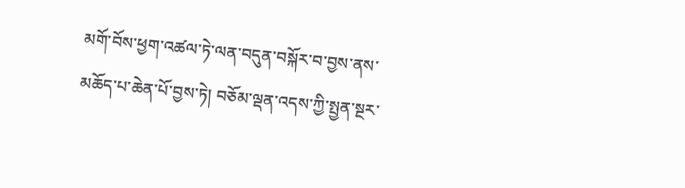མགོ་བོས་ཕྱག་འཚལ་ཏེ་ལན་བདུན་བསྐོར་བ་བྱས་ནས་མཆོད་པ་ཆེན་པོ་བྱས་ཏེ། བཅོམ་ལྡན་འདས་ཀྱི་སྤྱན་སྔར་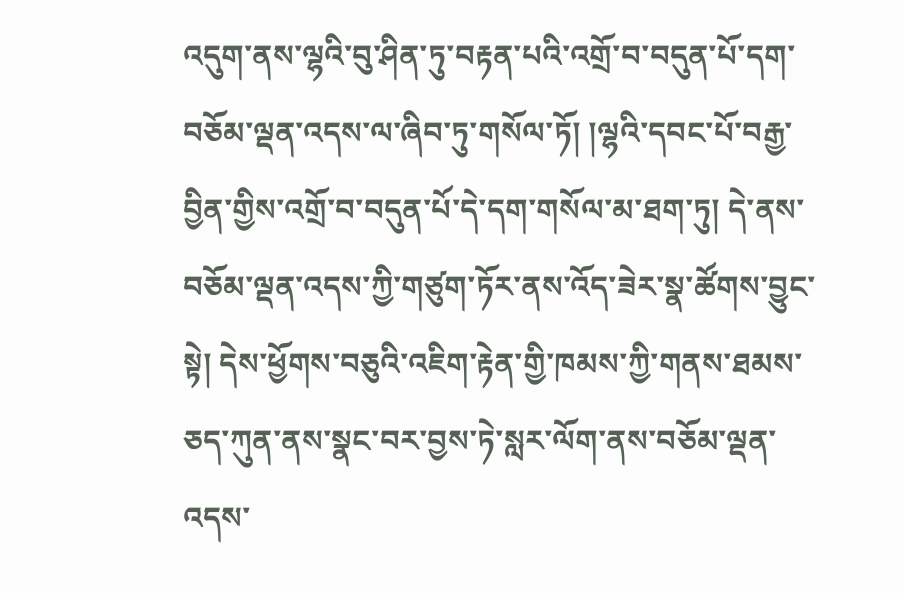འདུག་ནས་ལྷའི་བུ་ཤིན་ཏུ་བརྟན་པའི་འགྲོ་བ་བདུན་པོ་དག་བཅོམ་ལྡན་འདས་ལ་ཞིབ་ཏུ་གསོལ་ཏོ། །ལྷའི་དབང་པོ་བརྒྱ་བྱིན་གྱིས་འགྲོ་བ་བདུན་པོ་དེ་དག་གསོལ་མ་ཐག་ཏུ། དེ་ནས་བཅོམ་ལྡན་འདས་ཀྱི་གཙུག་ཏོར་ནས་འོད་ཟེར་སྣ་ཚོགས་བྱུང་སྟེ། དེས་ཕྱོགས་བཅུའི་འཇིག་རྟེན་གྱི་ཁམས་ཀྱི་གནས་ཐམས་ཅད་ཀུན་ནས་སྣང་བར་བྱས་ཏེ་སླར་ལོག་ནས་བཅོམ་ལྡན་འདས་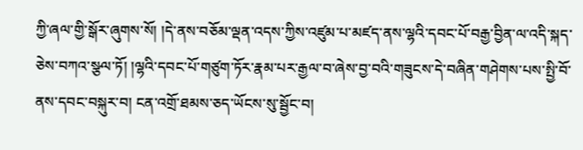ཀྱི་ཞལ་གྱི་སྒོར་ཞུགས་སོ། །དེ་ནས་བཅོམ་ལྡན་འདས་ཀྱིས་འཛུམ་པ་མཛད་ནས་ལྷའི་དབང་པོ་བརྒྱ་བྱིན་ལ་འདི་སྐད་ཅེས་བཀའ་སྩལ་ཏོ། །ལྷའི་དབང་པོ་གཙུག་ཏོར་རྣམ་པར་རྒྱལ་བ་ཞེས་བྱ་བའི་གཟུངས་དེ་བཞིན་གཤེགས་པས་སྤྱི་བོ་ནས་དབང་བསྐུར་བ། ངན་འགྲོ་ཐམས་ཅད་ཡོངས་སུ་སྦྱོང་བ།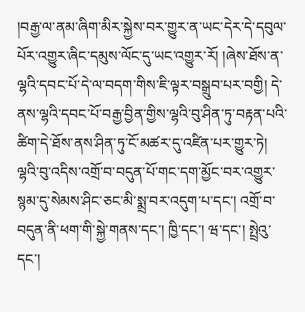།བརྒྱ་ལ་ནམ་ཞིག་མིར་སྐྱེས་བར་གྱུར་ན་ཡང་དེར་དེ་དབུལ་པོར་འགྱུར་ཞིང་དམུས་ལོང་དུ་ཡང་འགྱུར་རོ། །ཞེས་ཐོས་ན་ལྷའི་དབང་པོ་དེ་ལ་བདག་གིས་ཇི་ལྟར་བསྒྲུབ་པར་བགྱི། དེ་ནས་ལྷའི་དབང་པོ་བརྒྱ་བྱིན་གྱིས་ལྷའི་བུ་ཤིན་ཏུ་བརྟན་པའི་ཚིག་དེ་ཐོས་ནས་ཤིན་ཏུ་ངོ་མཚར་དུ་འཛིན་པར་གྱུར་ཏེ། ལྷའི་བུ་འདིས་འགྲོ་བ་བདུན་པོ་གང་དག་མྱོང་བར་འགྱུར་སྙམ་དུ་སེམས་ཤིང་ཅང་མི་སྨྲ་བར་འདུག་པ་དང་། འགྲོ་བ་བདུན་ནི་ཕག་གི་སྐྱེ་གནས་དང་། ཁྱི་དང་། ཝ་དང་། སྤྲེའུ་དང་།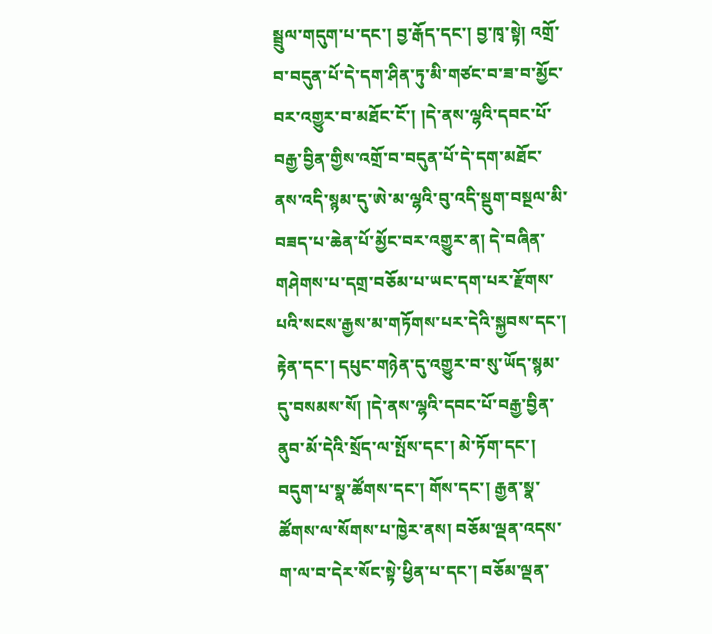སྦྲུལ་གདུག་པ་དང་། བྱ་རྒོད་དང་། བྱ་ཁྭ་སྟེ། འགྲོ་བ་བདུན་པོ་དེ་དག་ཤིན་ཏུ་མི་གཙང་བ་ཟ་བ་མྱོང་བར་འགྱུར་བ་མཐོང་ངོ་། །དེ་ནས་ལྷའི་དབང་པོ་བརྒྱ་བྱིན་གྱིས་འགྲོ་བ་བདུན་པོ་དེ་དག་མཐོང་ནས་འདི་སྙམ་དུ་ཨེ་མ་ལྷའི་བུ་འདི་སྡུག་བསྔལ་མི་བཟད་པ་ཆེན་པོ་མྱོང་བར་འགྱུར་ན། དེ་བཞིན་གཤེགས་པ་དགྲ་བཅོམ་པ་ཡང་དག་པར་རྫོགས་པའི་སངས་རྒྱས་མ་གཏོགས་པར་དེའི་སྐྱབས་དང་། རྟེན་དང་། དཔུང་གཉེན་དུ་འགྱུར་བ་སུ་ཡོད་སྙམ་དུ་བསམས་སོ། །དེ་ནས་ལྷའི་དབང་པོ་བརྒྱ་བྱིན་ནུབ་མོ་དེའི་སྲོད་ལ་སྤོས་དང་། མེ་ཏོག་དང་། བདུག་པ་སྣ་ཚོགས་དང་། གོས་དང་། རྒྱན་སྣ་ཚོགས་ལ་སོགས་པ་ཁྱེར་ནས། བཅོམ་ལྡན་འདས་ག་ལ་བ་དེར་སོང་སྟེ་ཕྱིན་པ་དང་། བཅོམ་ལྡན་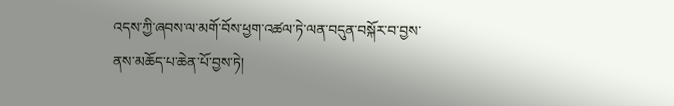འདས་ཀྱི་ཞབས་ལ་མགོ་བོས་ཕྱག་འཚལ་ཏེ་ལན་བདུན་བསྐོར་བ་བྱས་ནས་མཆོད་པ་ཆེན་པོ་བྱས་ཏེ།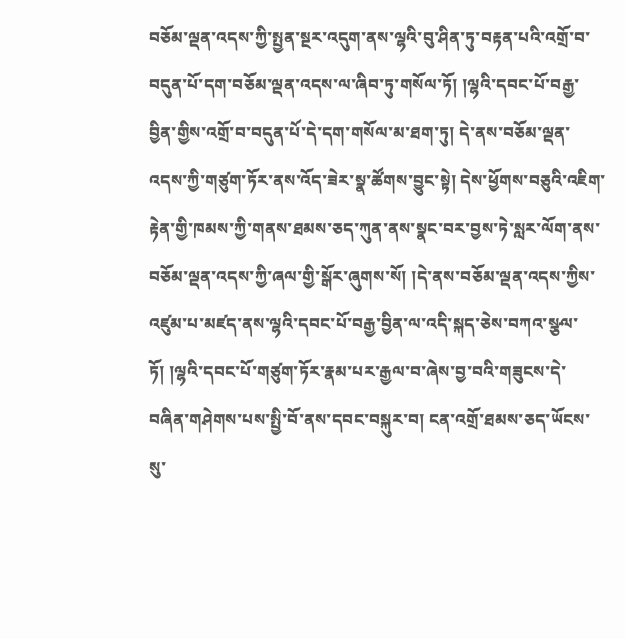བཅོམ་ལྡན་འདས་ཀྱི་སྤྱན་སྔར་འདུག་ནས་ལྷའི་བུ་ཤིན་ཏུ་བརྟན་པའི་འགྲོ་བ་བདུན་པོ་དག་བཅོམ་ལྡན་འདས་ལ་ཞིབ་ཏུ་གསོལ་ཏོ། །ལྷའི་དབང་པོ་བརྒྱ་བྱིན་གྱིས་འགྲོ་བ་བདུན་པོ་དེ་དག་གསོལ་མ་ཐག་ཏུ། དེ་ནས་བཅོམ་ལྡན་འདས་ཀྱི་གཙུག་ཏོར་ནས་འོད་ཟེར་སྣ་ཚོགས་བྱུང་སྟེ། དེས་ཕྱོགས་བཅུའི་འཇིག་རྟེན་གྱི་ཁམས་ཀྱི་གནས་ཐམས་ཅད་ཀུན་ནས་སྣང་བར་བྱས་ཏེ་སླར་ལོག་ནས་བཅོམ་ལྡན་འདས་ཀྱི་ཞལ་གྱི་སྒོར་ཞུགས་སོ། །དེ་ནས་བཅོམ་ལྡན་འདས་ཀྱིས་འཛུམ་པ་མཛད་ནས་ལྷའི་དབང་པོ་བརྒྱ་བྱིན་ལ་འདི་སྐད་ཅེས་བཀའ་སྩལ་ཏོ། །ལྷའི་དབང་པོ་གཙུག་ཏོར་རྣམ་པར་རྒྱལ་བ་ཞེས་བྱ་བའི་གཟུངས་དེ་བཞིན་གཤེགས་པས་སྤྱི་བོ་ནས་དབང་བསྐུར་བ། ངན་འགྲོ་ཐམས་ཅད་ཡོངས་སུ་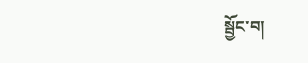སྦྱོང་བ།